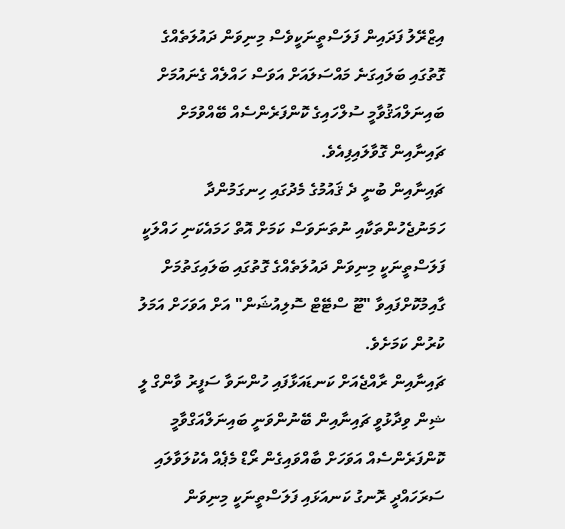އިޒްރޭލު ފަދައިން ފަލަސްތީނަކީވެސް މިނިވަން ދައުލަތެއްގެ ގޮތުގައި ބަލައިގަނެ މައްސަލައަށް އަވަސް ހައްލެއް ގެނައުމަށް ބައިނަލްއަޤުވާމީ ސުލްހައިގެ ކޮންފަރެންސެއް ބޭއްވުމަށް ޗައިނާއިން ގޮވާލައިފިއެވެ.
ޗައިނާއިން ބުނީ ދެ ޤައުމުގެ މެދުގައި ހިނގަމުންދާ ހަމަނުޖެހުންތަކާއި ނުތަނަވަސް ކަމަށް އޮތް ހަމައެކަނި ހައްލަކީ ފަލަސްތީނަކީ މިނިވަން ދައުލަތެއްގެ ގޮތުގައި ބަލައިގަތުމަށް ގާއިމުކޮށްފައިވާ "ޓޫ ސްޓޭޓް ސޮލިއުޝަން" އަށް އަވަހަށް އަމަލު ކުރުން ކަމަށެވެ.
ޗައިނާއިން ރާއްޖެއަށް ކަނޑައަޅާފައި ހުންނަވާ ސަފީރު ވާންގް ލީ ޝިން ވިދާޅުވީ ޗައިނާއިން ބޭނުންވަނީ ބައިނަލްއަގްވާމީ ކޮންފަރެންސެއް އަވަހަށް ބާއްވައިގެން ރޯޑް މެޕެއް އެކުލަވާލައި ސަރަހައްދީ ރޮނގު ކަނއަޅައި ފަލަސްތީނަކީ މިނިވަން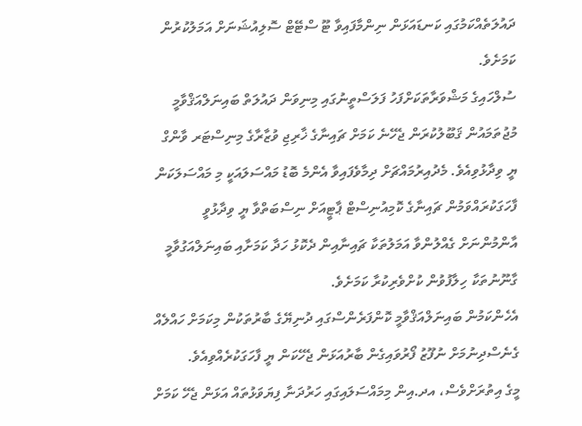ދައުލަތެއްކަމުގައި ކަނޑައަޅަން ނިންމާފައިވާ ޓޫ ސްޓޭޓް ސޮލިއުޝަނަށް އަމަލުކުރުން ކަމަށެވެ.
ސުލްހައިގެ މަޝްވަރާތަކަށްފަހު ފަލަސްތީނުގައި މިނިވަން ދައުލަތް ބައިނަލްއަޤްވާމީ މުޖުތަމައުން ޤަބޫލުކުރަން ޖެހޭނެ ކަމަށް ޗައިނާގެ ޚާރިޖި ވުޒާރާގެ މިނިސްޓަރ ވާންގް ޔީ ވިދާޅުވިއެވެ. މެދުއިރުމައްޗަށް ދިމާވެފައިވާ އެންމެ ބޮޑު މައްސަލައަކީ މި މައްސަލަކަން ފާހަގަކުރައްވަމުން ޗައިނާގެ ކޮމިއުނިސްޓް ޕާޓީއަށް ނިސްބަތްވާ ޔީ ވިދާޅުވީ އާންމުންނަށް ގެއްލުންވާ އަމަލުތަކާ ޗައިނާއިން ދެކޮޅު ހަދާ ކަމަށާއި ބައިނަލްއަގުވާމީ ގާނޫނުތަކާ ހިލާފުވުން ކުށްވެރިކުރާ ކަމަށެވެ.
އެހެންކަމުން ބައިނަލްއަޤްވާމީ ކޮންފަރެންސްގައި ދުނިޔޭގެ ބާރުތަކުން މިކަމަށް ހައްލެއް ގެނެސްދިނުމަށް ނުފޫޒު ފޯރުވައިގެން ބާރުއަޅަން ޖެހޭކަން ޔީ ފާހަގަކުރެއްވިއެވެ.
މީގެ އިތުރަށްވެސް، އދ.އިން މިމައްސަލައިގައި ހަރުދަނާ ފިޔަވަޅުތައް އަޅަން ޖެހޭ ކަމަށް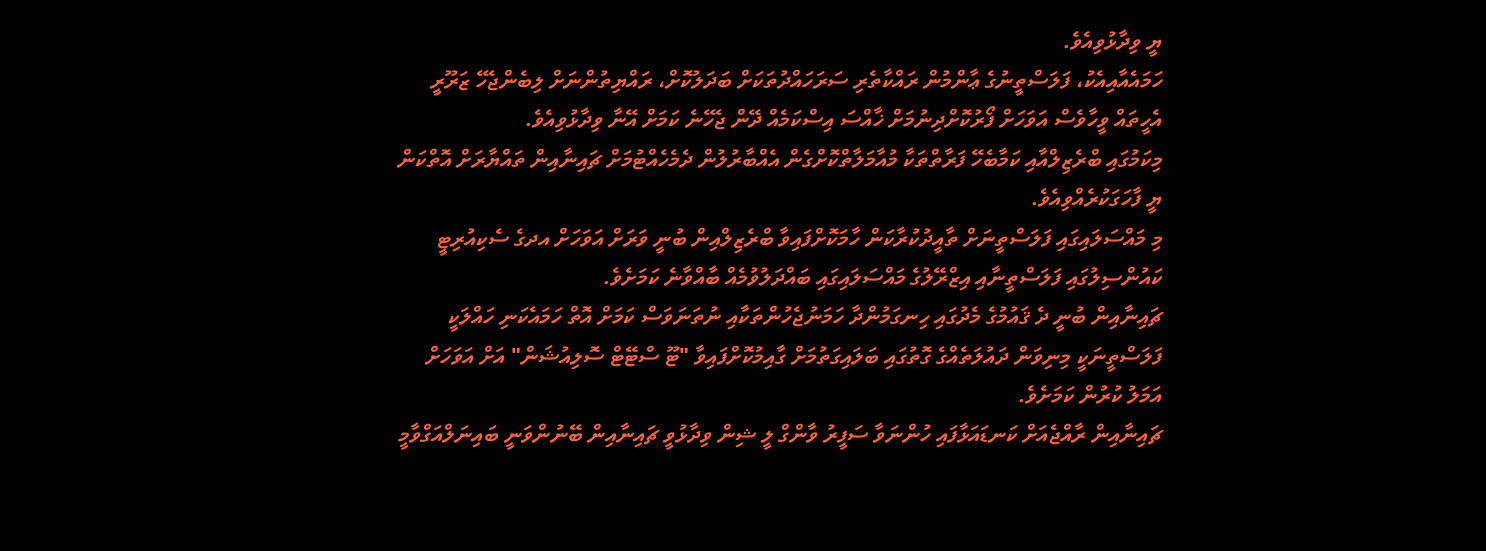ޔީ ވިދާޅުވިއެވެ.
ހަމައެއާއިއެކު، ފަލަސްތީނުގެ ޢާންމުން ރައްކާތެރި ސަރަހައްދުތަކަށް ބަދަލުކޮށް، ރައްޔިތުންނަށް ލިބެންޖެހޭ ޒަރޫރީ އެހީތައް ވީހާވެސް އަވަހަށް ފޯރުކޮށްދިނުމަށް ޚާއްސަ އިސްކަމެއް ދޭން ޖެހޭނެ ކަމަށް އޭނާ ވިދާޅުވިއެވެ.
މިކަމުގައި ބްރެޒިލްއާއި ކަމާބެހޭ ފަރާތްތަކާ މުއާމަލާތްކޮށްގެން އެއްބާރުލުން ދެމެހެއްޓުމަށް ޗައިނާއިން ތައްޔާރަށް އޮތްކަން ޔީ ފާހަގަކުރެއްވިއެވެ.
މި މައްސަލައިގައި ފަލަސްތީނަށް ތާއީދުކުރާކަން ހާމަކޮށްފައިވާ ބްރެޒިލްއިން ބުނީ ވަރަށް އަވަހަށް އދގެ ސެކިއުރިޓީ ކައުންސިލުގައި ފަލަސްތީނާއި އިޒްރޭލުގެ މައްސަލައިގައި ބައްދަލުވުމެއް ބާއްވާނެ ކަމަށެވެ.
ޗައިނާއިން ބުނީ ދެ ޤައުމުގެ މެދުގައި ހިނގަމުންދާ ހަމަނުޖެހުންތަކާއި ނުތަނަވަސް ކަމަށް އޮތް ހަމައެކަނި ހައްލަކީ ފަލަސްތީނަކީ މިނިވަން ދައުލަތެއްގެ ގޮތުގައި ބަލައިގަތުމަށް ގާއިމުކޮށްފައިވާ "ޓޫ ސްޓޭޓް ސޮލިއުޝަން" އަށް އަވަހަށް އަމަލު ކުރުން ކަމަށެވެ.
ޗައިނާއިން ރާއްޖެއަށް ކަނޑައަޅާފައި ހުންނަވާ ސަފީރު ވާންގް ލީ ޝިން ވިދާޅުވީ ޗައިނާއިން ބޭނުންވަނީ ބައިނަލްއަގްވާމީ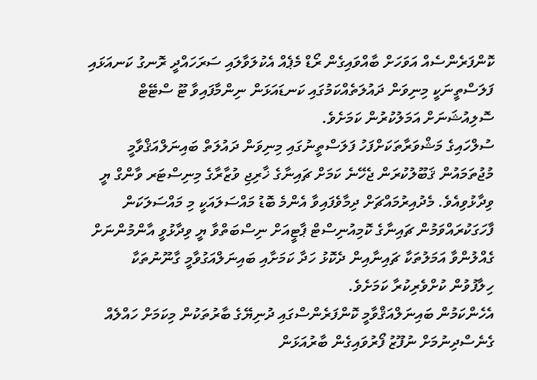ކޮންފަރެންސެއް އަވަހަށް ބާއްވައިގެން ރޯޑް މެޕެއް އެކުލަވާލައި ސަރަހައްދީ ރޮނގު ކަނއަޅައި ފަލަސްތީނަކީ މިނިވަން ދައުލަތެއްކަމުގައި ކަނޑައަޅަން ނިންމާފައިވާ ޓޫ ސްޓޭޓް ސޮލިއުޝަނަށް އަމަލުކުރުން ކަމަށެވެ.
ސުލްހައިގެ މަޝްވަރާތަކަށްފަހު ފަލަސްތީނުގައި މިނިވަން ދައުލަތް ބައިނަލްއަޤްވާމީ މުޖުތަމައުން ޤަބޫލުކުރަން ޖެހޭނެ ކަމަށް ޗައިނާގެ ޚާރިޖި ވުޒާރާގެ މިނިސްޓަރ ވާންގް ޔީ ވިދާޅުވިއެވެ. މެދުއިރުމައްޗަށް ދިމާވެފައިވާ އެންމެ ބޮޑު މައްސަލައަކީ މި މައްސަލަކަން ފާހަގަކުރައްވަމުން ޗައިނާގެ ކޮމިއުނިސްޓް ޕާޓީއަށް ނިސްބަތްވާ ޔީ ވިދާޅުވީ އާންމުންނަށް ގެއްލުންވާ އަމަލުތަކާ ޗައިނާއިން ދެކޮޅު ހަދާ ކަމަށާއި ބައިނަލްއަގުވާމީ ގާނޫނުތަކާ ހިލާފުވުން ކުށްވެރިކުރާ ކަމަށެވެ.
އެހެންކަމުން ބައިނަލްއަޤްވާމީ ކޮންފަރެންސްގައި ދުނިޔޭގެ ބާރުތަކުން މިކަމަށް ހައްލެއް ގެނެސްދިނުމަށް ނުފޫޒު ފޯރުވައިގެން ބާރުއަޅަން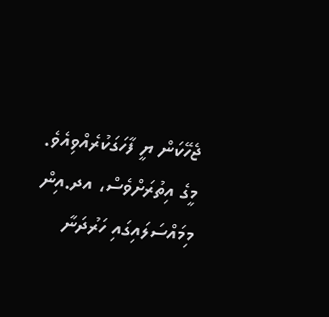ޖެހޭކަން ޔީ ފާހަގަކުރެއްވިއެވެ.
މީގެ އިތުރަށްވެސް، އދ.އިން މިމައްސަލައިގައި ހަރުދަނާ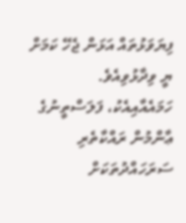ފިޔަވަޅުތައް އަޅަން ޖެހޭ ކަމަށް ޔީ ވިދާޅުވިއެވެ.
ހަމައެއާއިއެކު، ފަލަސްތީނުގެ ޢާންމުން ރައްކާތެރި ސަރަހައްދުތަކަށް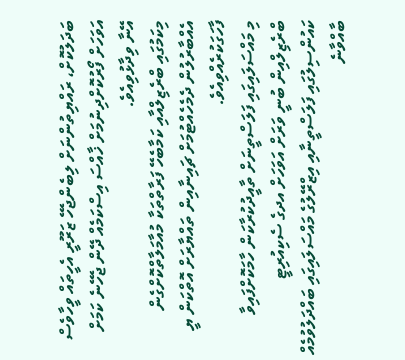ބަދަލުކޮށް، ރައްޔިތުންނަށް ލިބެންޖެހޭ ޒަރޫރީ އެހީތައް ވީހާވެސް އަވަހަށް ފޯރުކޮށްދިނުމަށް ޚާއްސަ އިސްކަމެއް ދޭން ޖެހޭނެ ކަމަށް އޭނާ ވިދާޅުވިއެވެ.
މިކަމުގައި ބްރެޒިލްއާއި ކަމާބެހޭ ފަރާތްތަކާ މުއާމަލާތްކޮށްގެން އެއްބާރުލުން ދެމެހެއްޓުމަށް ޗައިނާއިން ތައްޔާރަށް އޮތްކަން ޔީ ފާހަގަކުރެއްވިއެވެ.
މި މައްސަލައިގައި ފަލަސްތީނަށް ތާއީދުކުރާކަން ހާމަކޮށްފައިވާ ބްރެޒިލްއިން ބުނީ ވަރަށް އަވަހަށް އދގެ ސެކިއުރިޓީ ކައުންސިލުގައި ފަލަސްތީނާއި އިޒްރޭލުގެ މައްސަލައިގައި ބައްދަލުވުމެއް ބާއްވާނެ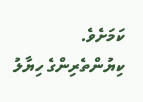ކަމަށެވެ.
ކިޔުންތެރިންގެ ހިޔާލު